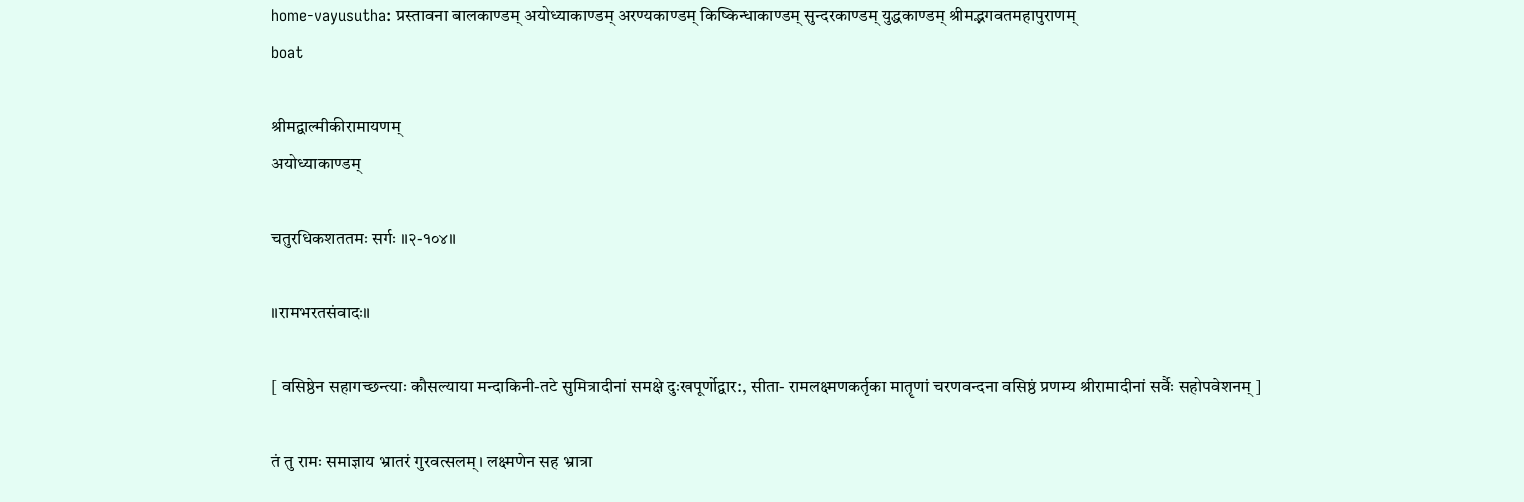home-vayusutha: प्रस्तावना बालकाण्डम् अयोध्याकाण्डम् अरण्यकाण्डम् किष्किन्धाकाण्डम् सुन्दरकाण्डम् युद्धकाण्डम् श्रीमद्भगवतमहापुराणम्
boat

श्रीमद्वाल्मीकीरामायणम्
अयोध्याकाण्डम्

चतुरधिकशततमः सर्गः ॥२-१०४॥

॥रामभरतसंवादः॥

[ वसिष्ठेन सहागच्छन्त्याः कौसल्याया मन्दाकिनी-तटे सुमित्रादीनां समक्षे दुःखपूर्णोद्वार:, सीता- रामलक्ष्मणकर्तृका मातॄणां चरणवन्दना वसिष्ठं प्रणम्य श्रीरामादीनां सर्वैः सहोपवेशनम् ]

तं तु रामः समाज्ञाय भ्रातरं गुरवत्सलम्। लक्ष्मणेन सह भ्रात्रा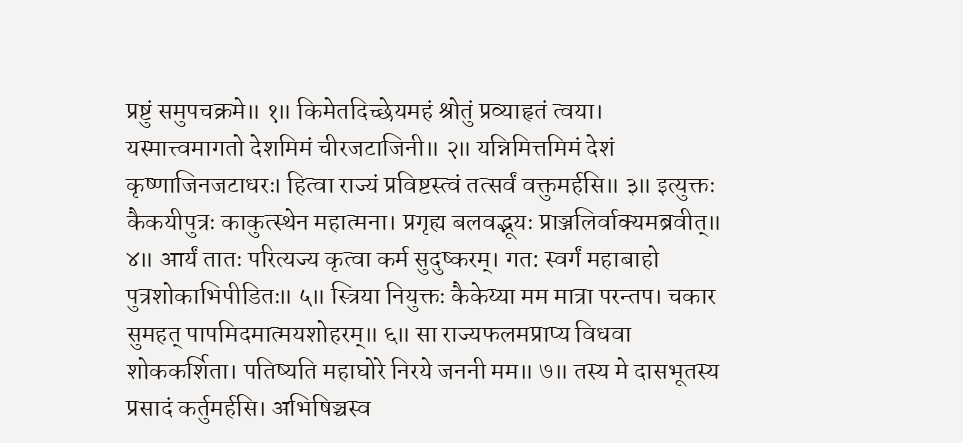प्रष्टुं समुपचक्रमे॥ १॥ किमेतदिच्छेयमहं श्रोतुं प्रव्याहृतं त्वया। यस्मात्त्वमागतो देशमिमं चीरजटाजिनी॥ २॥ यन्निमित्तमिमं देशं कृष्णाजिनजटाधरः। हित्वा राज्यं प्रविष्टस्त्वं तत्सर्वं वक्तुमर्हसि॥ ३॥ इत्युक्तः कैकयीपुत्रः काकुत्स्थेन महात्मना। प्रगृह्य बलवद्भूयः प्राञ्जलिर्वाक्यमब्रवीत्॥ ४॥ आर्यं तातः परित्यज्य कृत्वा कर्म सुदुष्करम्। गत: स्वर्गं महाबाहो पुत्रशोकाभिपीडितः॥ ५॥ स्त्रिया नियुक्तः कैकेय्या मम मात्रा परन्तप। चकार सुमहत् पापमिदमात्मयशोहरम्॥ ६॥ सा राज्यफलमप्राप्य विधवा शोककर्शिता। पतिष्यति महाघोरे निरये जननी मम॥ ७॥ तस्य मे दासभूतस्य प्रसादं कर्तुमर्हसि। अभिषिञ्चस्व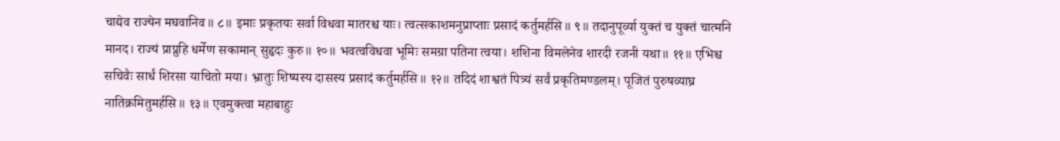चाद्येव राज्येन मघवानिव॥ ८॥ इमाः प्रकृतयः सर्वा विधवा मातरश्च याः। त्वत्सकाशमनुप्राप्ताः प्रसादं कर्तुमर्हसि॥ ९॥ तदानुपूर्व्या युक्तं च युक्तं चात्मनि मानद। राज्यं प्राप्नुहि धर्मेण सकामान् सुहृदः कुरु॥ १०॥ भवत्वविधवा भूमिः समग्रा पतिना त्वया। शशिना विमलेनेव शारदी रजनी यथा॥ ११॥ एभिश्च सचिवैः सार्धं शिरसा याचितो मया। भ्रातुः शिष्यस्य दासस्य प्रसादं कर्तुमर्हसि॥ १२॥ तदिदं शाश्वतं पित्र्यं सर्वं प्रकृतिमण्डलम्। पूजितं पुरुषव्याघ्र नातिक्रमितुमर्हसि॥ १३॥ एवमुक्त्वा महाबाहुः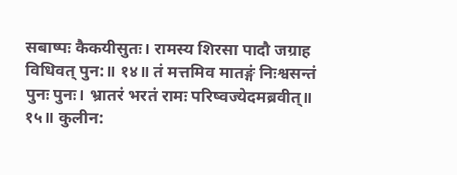सबाष्पः कैकयीसुतः। रामस्य शिरसा पादौ जग्राह विधिवत् पुन:॥ १४॥ तं मत्तमिव मातङ्गं निःश्वसन्तं पुनः पुनः। भ्रातरं भरतं रामः परिष्वज्येदमब्रवीत्॥ १५॥ कुलीन: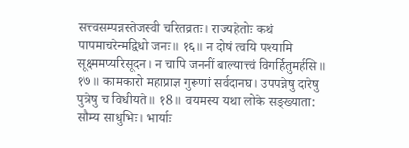सत्त्वसम्पन्नस्तेजस्वी चरितव्रतः। राज्यहेतोः कथं पापमाचरेन्मद्विधो जनः॥ १६॥ न दोषं त्वयि पश्यामि सूक्ष्ममप्यरिसूदन। न चापि जननीं बाल्यात्त्वं विगर्हितुमर्हसि॥ १७॥ कामकारो महाप्राज्ञ गुरूणां सर्वदानघ। उपपन्नेषु दारेषु पुत्रेषु च विधीयते॥ १8॥ वयमस्य यथा लोके सङ्ख्याता: सौम्य साधुभिः। भार्याः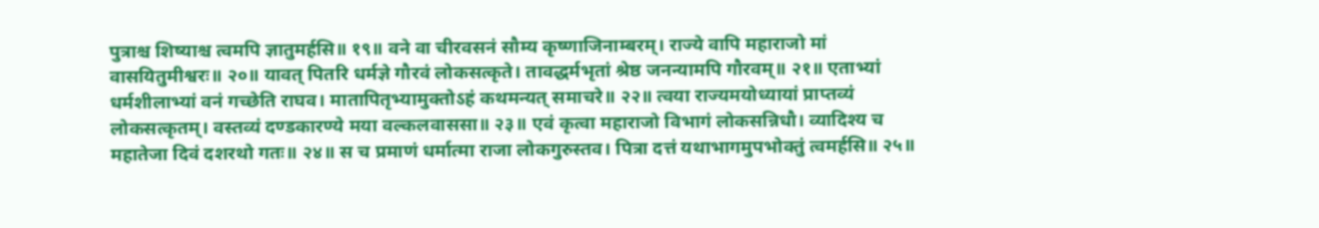पुत्राश्च शिष्याश्च त्वमपि ज्ञातुमर्हसि॥ १९॥ वने वा चीरवसनं सौम्य कृष्णाजिनाम्बरम्। राज्ये वापि महाराजो मां वासयितुमीश्वरः॥ २०॥ यावत् पितरि धर्मज्ञे गौरवं लोकसत्कृते। तावद्धर्मभृतां श्रेष्ठ जनन्यामपि गौरवम्॥ २१॥ एताभ्यां धर्मशीलाभ्यां वनं गच्छेति राघव। मातापितृभ्यामुक्तोऽहं कथमन्यत् समाचरे॥ २२॥ त्वया राज्यमयोध्यायां प्राप्तव्यं लोकसत्कृतम्। वस्तव्यं दण्डकारण्ये मया वल्कलवाससा॥ २३॥ एवं कृत्वा महाराजो विभागं लोकसन्निधौ। व्यादिश्य च महातेजा दिवं दशरथो गतः॥ २४॥ स च प्रमाणं धर्मात्मा राजा लोकगुरुस्तव। पित्रा दत्तं यथाभागमुपभोक्तुं त्वमर्हसि॥ २५॥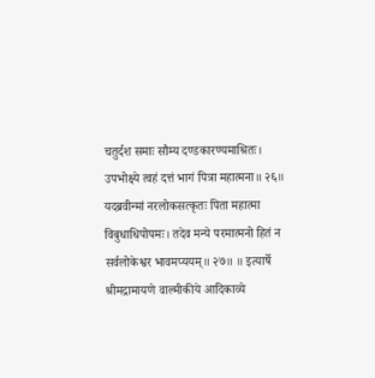चतुर्दश समाः सौम्य दण्डकारण्यमाश्रितः। उपभोक्ष्ये त्वहं दत्तं भागं पित्रा महात्मना॥ २६॥ यदब्रवीन्मां नरलोकसत्कृतः पिता महात्मा विबुधाधिपोपमः। तदेव मन्ये परमात्मनो हितं न सर्वलोकेश्वर भावमप्ययम्॥ २७॥ ॥ इत्यार्षे श्रीमद्रामायणे वाल्मीकीये आदिकाव्ये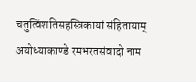चतुत्विंशतिसहस्त्रिकायां संहितायाम् अयोध्याकाण्डे रमभरतसंवादो नाम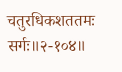चतुरधिकशततमः सर्गः॥२-१०४॥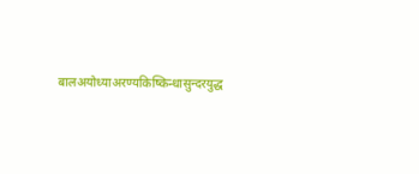बालअयोध्याअरण्यकिष्किन्धासुन्दरयुद्ध